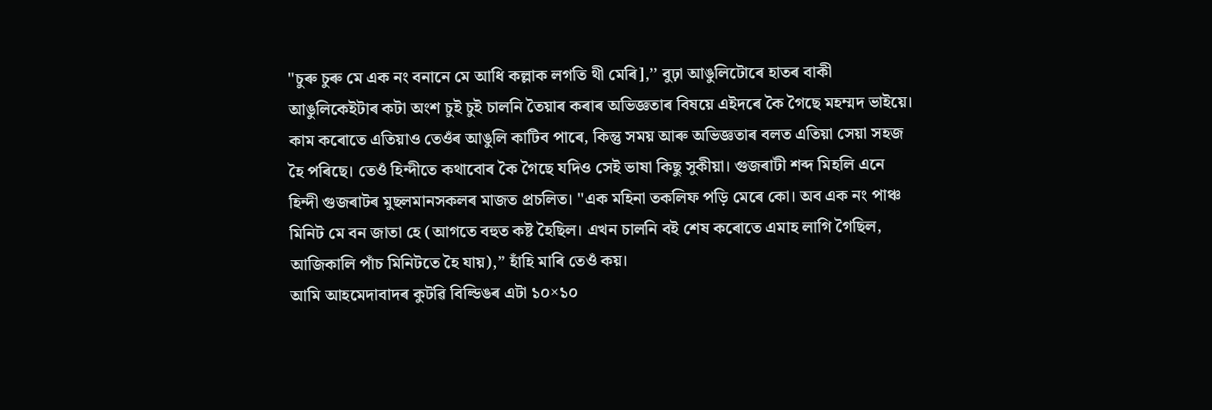"চুৰু চুৰু মে এক নং বনানে মে আধি কল্লাক লগতি থী মেৰি],’’ বুঢ়া আঙুলিটোৰে হাতৰ বাকী আঙুলিকেইটাৰ কটা অংশ চুই চুই চালনি তৈয়াৰ কৰাৰ অভিজ্ঞতাৰ বিষয়ে এইদৰে কৈ গৈছে মহম্মদ ভাইয়ে। কাম কৰোতে এতিয়াও তেওঁৰ আঙুলি কাটিব পাৰে, কিন্তু সময় আৰু অভিজ্ঞতাৰ বলত এতিয়া সেয়া সহজ হৈ পৰিছে। তেওঁ হিন্দীতে কথাবোৰ কৈ গৈছে যদিও সেই ভাষা কিছু সুকীয়া। গুজৰাটী শব্দ মিহলি এনে হিন্দী গুজৰাটৰ মুছলমানসকলৰ মাজত প্ৰচলিত। "এক মহিনা তকলিফ পড়ি মেৰে কো। অব এক নং পাঞ্চ মিনিট মে বন জাতা হে (আগতে বহুত কষ্ট হৈছিল। এখন চালনি বই শেষ কৰোতে এমাহ লাগি গৈছিল, আজিকালি পাঁচ মিনিটতে হৈ যায়),” হাঁহি মাৰি তেওঁ কয়।
আমি আহমেদাবাদৰ কুটৱি বিল্ডিঙৰ এটা ১০×১০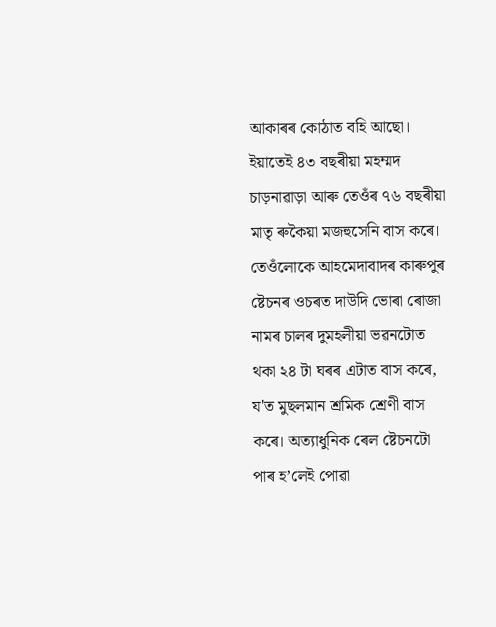আকাৰৰ কোঠাত বহি আছো। ইয়াতেই ৪৩ বছৰীয়া মহম্মদ চাড়নাৱাড়া আৰু তেওঁৰ ৭৬ বছৰীয়া মাতৃ ৰুকৈয়া মজহুসেনি বাস কৰে। তেওঁলোকে আহমেদাবাদৰ কাৰুপুৰ ষ্টেচনৰ ওচৰত দাউদি ভোৰা ৰোজা নামৰ চালৰ দুমহলীয়া ভৱনটোত থকা ২৪ টা ঘৰৰ এটাত বাস কৰে, য'ত মুছলমান শ্ৰমিক শ্ৰেণী বাস কৰে। অত্যাধুনিক ৰেল ষ্টেচনটো পাৰ হ’লেই পোৱা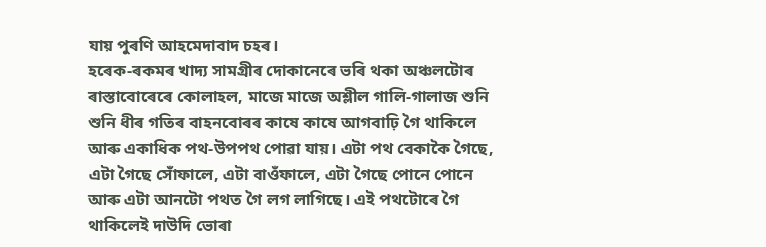যায় পুৰণি আহমেদাবাদ চহৰ।
হৰেক-ৰকমৰ খাদ্য সামগ্ৰীৰ দোকানেৰে ভৰি থকা অঞ্চলটোৰ ৰাস্তাবোৰেৰে কোলাহল, মাজে মাজে অশ্লীল গালি-গালাজ শুনি শুনি ধীৰ গতিৰ বাহনবোৰৰ কাষে কাষে আগবাঢ়ি গৈ থাকিলে আৰু একাধিক পথ-উপপথ পোৱা যায়। এটা পথ বেকাকৈ গৈছে, এটা গৈছে সোঁফালে, এটা বাওঁফালে, এটা গৈছে পোনে পোনে আৰু এটা আনটো পথত গৈ লগ লাগিছে। এই পথটোৰে গৈ থাকিলেই দাউদি ভোৰা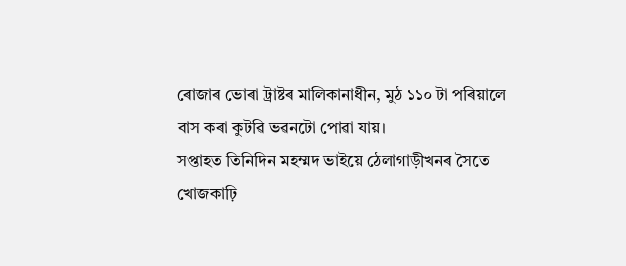ৰোজাৰ ভোৰা ট্ৰাষ্টৰ মালিকানাধীন, মুঠ ১১০ টা পৰিয়ালে বাস কৰা কুটৱি ভৱনটো পোৱা যায়।
সপ্তাহত তিনিদিন মহম্মদ ভাইয়ে ঠেলাগাড়ীখনৰ সৈতে খোজকাঢ়ি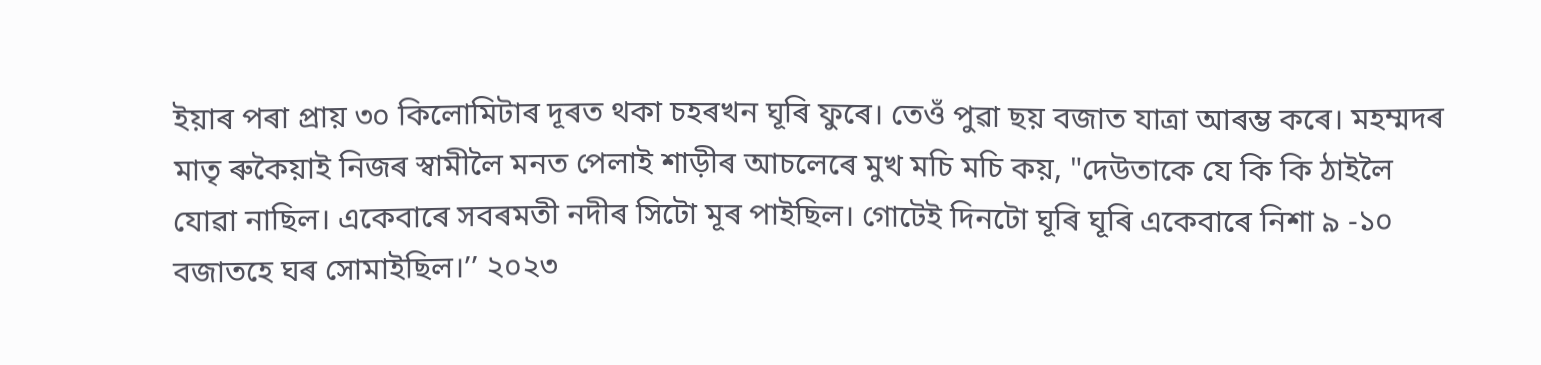ইয়াৰ পৰা প্ৰায় ৩০ কিলোমিটাৰ দূৰত থকা চহৰখন ঘূৰি ফুৰে। তেওঁ পুৱা ছয় বজাত যাত্ৰা আৰম্ভ কৰে। মহম্মদৰ মাতৃ ৰুকৈয়াই নিজৰ স্বামীলৈ মনত পেলাই শাড়ীৰ আচলেৰে মুখ মচি মচি কয়, "দেউতাকে যে কি কি ঠাইলৈ যোৱা নাছিল। একেবাৰে সবৰমতী নদীৰ সিটো মূৰ পাইছিল। গোটেই দিনটো ঘূৰি ঘূৰি একেবাৰে নিশা ৯ -১০ বজাতহে ঘৰ সোমাইছিল।’’ ২০২৩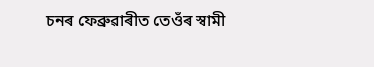চনৰ ফেব্ৰুৱাৰীত তেওঁৰ স্বামী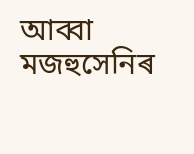আব্বা মজহুসেনিৰ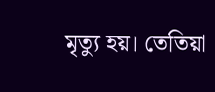মৃত্যু হয়। তেতিয়া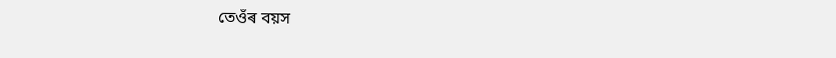তেওঁৰ বয়স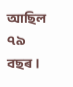আছিল ৭৯ বছৰ।